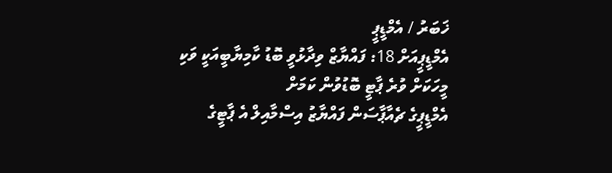ޚަބަރު / އެމްޑީޕީ
އެމްޑީޕީއަށް 18: ފައްޔާޒް ވިދާޅުވީ ބޮޑު ކާމިޔާބީއަކީ ވަކި މީހަކަށް ވުރެ ޕާޓީ ބޮޑުވުން ކަމަށް
އެމްޑީޕީގެ ޗެއާޕާސަން ފައްޔާޒު އިސްމާއިލް އެ ޕާޓީގެ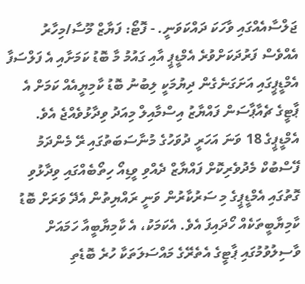ޖަލްސާއެއްގައި ވާހަކަ ދައްކަވަނީ. - ފޮޓޯ: ފަޔާޒް މޫސާ/މިހާރު
އެއްވެސް ފަރުދަކަށްވުރެ އެމްޑީޕީ އާއި ގައުމު މާ ބޮޑު ކަމަށާއި އެ ފަލްސަފާ އެމްޑީޕީގައި އަށަގަނެގެން ދިޔުމަކީ ލިބުނު ބޮޑު ކާމިޔީއެއް ކަމަށް އެ ޕާޓީގެ ޗެއާޕާސަން ފައްޔާޒު އިސްމާއިލް މިއަދު ވިދާޅުވެއްޖެ އެވެ.
އެމްޑީޕީގެ 18 ވަނަ އަހަރީ ދުވަހުގެ މުނާސަބަތުގައި ރޭ މެންދަމު ފޭސްބުކް މެދުވެރިކޮށް ފައްޔާޒް ދެއްވި ވީޑިއޯ ހިތޯބެއްގައި ވިދާޅުވި ގޮތުގައި އެމްޑީޕީގެ މި ސަރުކާރުން ވަނީ ރައްޔިތުން އެދޭ ވަރަށް ބޮޑު ކާމިޔާބީތަކެއް ހޯދައިފަ އެވެ. އެކަމަކު، އެ ކާމިޔާބީއާ ހަމައަށް ވާސިލުވުމުގައި ޕާޓީގެ އެތެރޭގެ މައްސަލަތަކާ ހުރެ ބޮޑެތި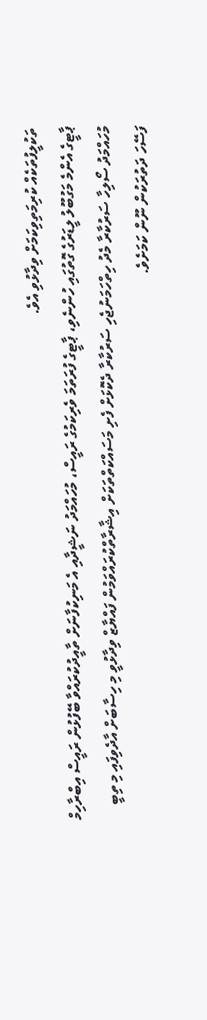ތަކުލީފުތަކެއް ކުރިމަތިވިކަމަށް ވިދާޅުވި އެވެ.
ޕާޓީގެ އެންމެ މަގުބޫލު ލީޑަރުގެ ގޮތުގައި ހުންނެވި، ޕާޓީގެ ފުރަތަމަ ވެރިކަމުގެ ރައީސް، މުހައްމަދު ނަޝީދާއި އެ މަނިކުފާނަށް ތާއީދުކުރައްވާ ބޭފުޅުން ރައީސް އިބްރާހިމް މުހައްމަދު ސޯލިހާ ސަރުކާރާ މެދު ހިތްހަމަނުޖެހި ސަރުކާރާ ދެކޮޅަށް ފެށި މަސައްކަތްތަކަށް އިޝާރާތްކުރައްވަމުން ފައްޔާޒް ވިދާޅުވީ މި ހިސާބަށް އާދެވިފައި މި ތިބީ ފަސޭހަ ދަތުރަކުން ނޫން ކަމަށެވެ.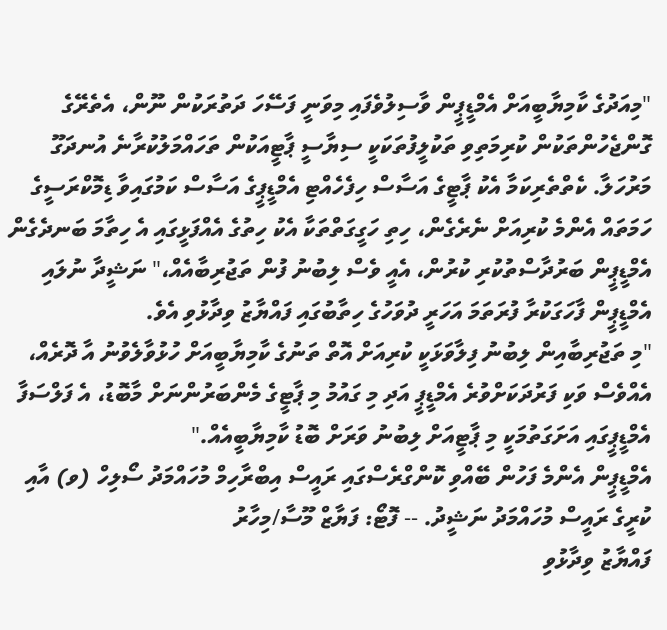"މިއަދުގެ ކާމިޔާބީއަށް އެމްޑީޕީން ވާސިލުވެފައި މިވަނީ ފަސޭހަ ދަތުރަކުން ނޫން، އެތެރޭގެ ގޮންޖެހުންތަކުން ކުރިމަތިވި ތަކުލީފުތަކަކީ ސިޔާސީ ޕާޓީއަކުން ތަހައްމަލުކުރާނެ އުނދަގޫ މަރުހަލާ. ކެތްތެރިކަމާ އެކު ޕާޓީގެ އަސާސް ހިފެހެއްޓި އެމްޑީޕީގެ އަސާސް ކަމުގައިވާ ޑިމޮކްރަސީގެ ހަމަތައް އެންމެ ކުރިއަށް ނެރެގެން، ހިތި ހަގީގަތްތަކާ އެކު ހިތުގެ އެއްފަޅީގައި އެ ހިތާމަ ބަނދެގެން އެމްޑީޕީން ބަރުދާސްތުކުރި ކުރުން، އެއީ ވެސް ލިބުނު ފުން ތަޖުރިބާއެއް،" ނަޝީދާ ނުލައި އެމްޑީޕީން ފާހަގަކުރާ ފުރަތަމަ އަހަރީ ދުވަހުގެ ހިތާބުގައި ފައްޔާޒު ވިދާޅުވި އެވެ.
"މި ތަޖުރިބާއިން ލިބުނު ފިލާވަޅަކީ ކުރިއަށް އޮތް ތަނުގެ ކާމިޔާބީއަށް ހުޅުވާލެވުނު އާ ދޮރެއް، އެއްވެސް ވަކި ފަރުދަކަށްވުރެ އެމްޑީޕީ އަދި މި ގައުމު މި ޕާޓީގެ މެންބަރުންނަށް މާބޮޑު، އެ ފަލްސަފާ އެމްޑީޕީގައި އަށަގަތުމަކީ މި ޕާޓީއަށް ލިބުނު ވަރަށް ބޮޑު ކާމިޔާބީއެއް."
އެމްޑީޕީން އެންމެ ފަހުން ބޭއްވި ކޮންގްރެސްގައި ރައީސް އިބްރާހިމް މުހައްމަދު ސޯލިހް (ވ) އާއި ކުރީގެ ރައީސް މުހައްމަދު ނަޝީދު. -- ފޮޓޯ: ފަޔާޒް މޫސާ/މިހާރު
ފައްޔާޒު ވިދާޅުވި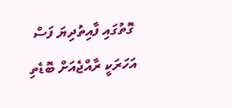ގޮތުގައި ފާއިތުދިޔަ ފަސް އަހަރަކީ ރާއްޖެއަށް ބޮޑެތި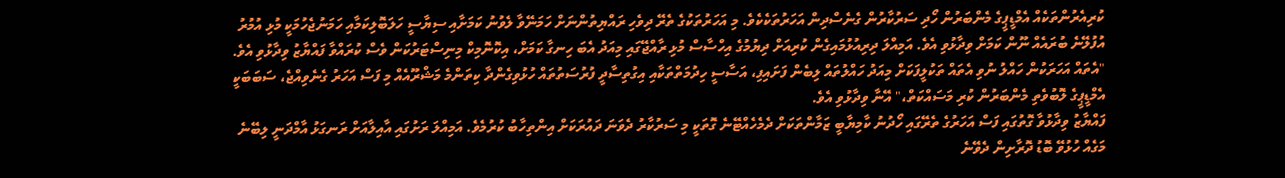ކުރިއެރުންތަކެއް އެމްޑީޕީގެ މެންބަރުން ހޯދި ސަރުކާރުން ގެނެސްދިން އަހަރުތަކެކެވެ. މި އަހަރުތަކުގެ ތެރޭ ދިވެހި ރައްޔިތުންނަށް ހަމަނޭވާ ލެވުނު ކަމަށާއި ސިޔާސީ ހަލަބޮލިކަމާއި ހަމަނުޖެހުމަކީ މުޅި އުމުރު އުފުލޭނެ ބުރައެއް ނޫން ކަމަށް ވިދާޅުވި އެވެ. އަމިއްލަ ދިރިއުޅުމައިގެން ކުރިއަށް ދިޔުމުގެ އިހްސާސް މުޅި ރާއްޖޭގައި މިއަދު އެބަ ހިނގާ ކަމަށް، އިކޮނޮމިކް މިނިސްޓަރުކަން ވެސް ކުރައްވާ ފައްޔާޒު ވިދާޅުވި އެވެ.
"އެތައް އަހަރަކުން ހައްލު ނުވި އެތައް ތަކުލީފަކަށް މިއަދު ހައްލުތައް ލިބެން ފަށައިފި، އަސާސީ ހިދުމަތްތަކާއި އިގުތިސާދީ ފުރުސަތުތައް ހުޅުވިގެންދާ ކިތަންމެ މަޝްރޫއެއް މި ފަސް އަހަރު ގެނެވިއްޖެ، ސަބަބަކީ އެމްޑީޕީގެ ލޮބުވެތި މެންބަރުން ކުރި މަސައްކަތް،" އޭނާ ވިދާޅުވި އެވެ.
ފައްޔާޒު ވިދާޅުވާ ގޮތުގައި ފަސް އަހަރުގެ ތެރޭގައި ހޯދުނު ކާމިޔާބީ ޒަމާންތަކަށް ދެމެހެއްޓޭނެ ގޮތަކީ މި ސަރުކާރު ދެވަނަ ދައުރަކަށް އިންތިހާބު ކުރުމެވެ. އަމިއްލަ ރަށުގައި އާއިލާއަށް ރަނގަޅު އާމްދަނީ ލިބޭނެ މަގެއް ހުޅުވޭ ބޮޑު ދޮރާށިން ދެވޭނެ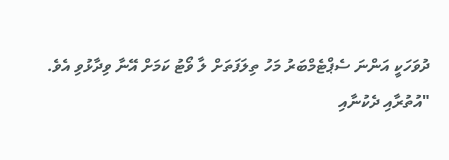ދުވަހަކީ އަންނަ ސެޕްޓެމްބަރު މަހު ތިލަފަތަށް ލާ ވޯޓު ކަމަށް އޭނާ ވިދާޅުވި އެވެ.
"އުތުރާއި ދެކުނާއި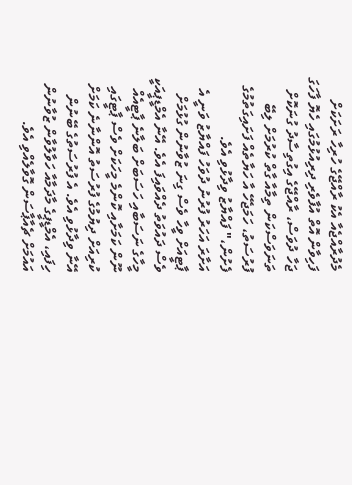މެދުރާއްޖެއާ އެކު ރާއްޖޭގެ ހުރިހާ ރަށަކަށް ފަހިވާން އޮތް އުފާވެރި ދިރިއުޅުމުގައި ހެޔޮ ފާހަގަ ޖަހާ ދުވަސް، ރާއްޖޭގެ އިގުތިސާދު ގުނަކޮށް ތަނަވަސްކަން ތިމާއާ ގާތް ކުރުމަށް ލިބޭ ފުރުސަތު، ހަމަޖެހޭ އާ ހަޔާތެއް ފަށައިގަތުމުގެ ފެށުން،" ފައްޔާޒު ވިދާޅުވި އެވެ.
އަށާރަ އަހަރު ފުރުނު ދުވަހު ފައްޔާޒު ވަނީ އެ ޕާޓީއަށް ވީހާ ވެސް ގިނަ ޒުވާނުން ގުޅުމަށް ވެސް ދައުވަތު ދެއްވައިފަ އެވެ. އޭނާ އެމްޑީޕީއަކީ މީހާގެ ނަސަބާއި ހަސަބަށް ބަލާނެ ޕާޓީއެއް ނޫން ކަމަށާއި ކޮންމެ މީހަކަށް ވެސް ޕާޓީގައި ކުރިއަށް ދިޔުމުގެ ފުރުސަތު އޮންނާނެ ކަމަށް އޭނާ ވިދާޅުވި އެވެ. އެ ފުރުސަތުގެ ބޭނުން ހިފައި، އެމްޑީޕީގެ މާދަމާއާ ހަވާލުވާން ޒުވާނުން އައުމަށް ޗެއާޕާސަން ގޮވާލެއްވި އެވެ.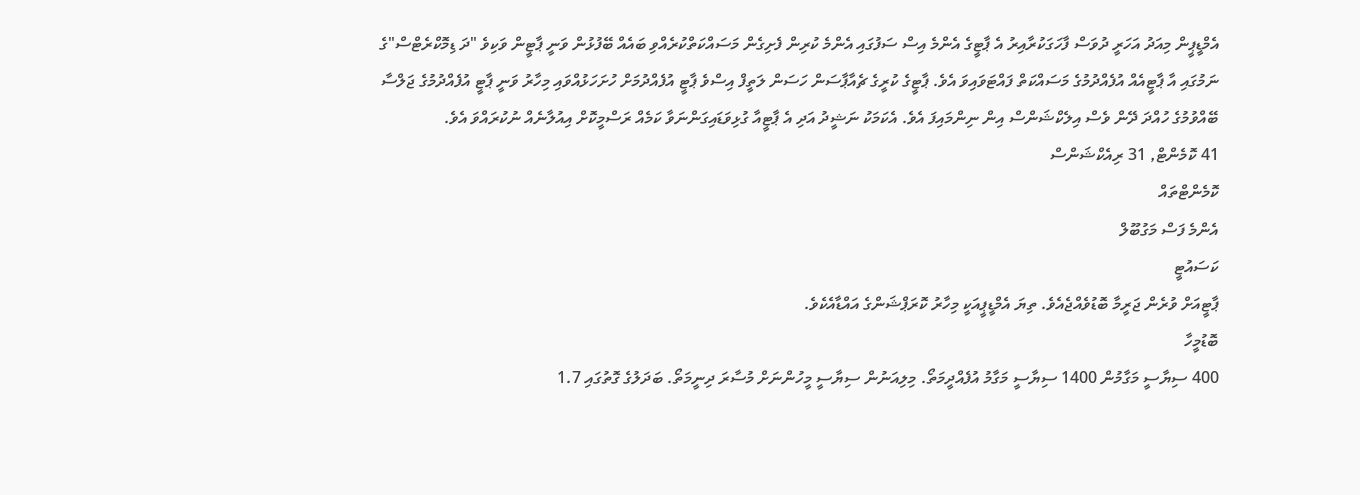އެމްޑީޕީން މިއަދު އަހަރީ ދުވަސް ފާހަގަކުރާއިރު އެ ޕާޓީގެ އެންމެ އިސް ސަފުގައި އެންމެ ކުރިން ފެށިގެން މަސައްކަތްކުރެއްވި ބައެއް ބޭފުޅުން ވަނީ ޕާޓީން ވަކިވެ "ދަ ޑިމޮކްރެޓްސް"ގެ ނަމުގައި އާ ޕާޓީއެއް އުފެއްދުމުގެ މަސައްކަތް ފައްޓަވައިވަ އެވެ. ޕާޓީގެ ކުރީގެ ޗެއާޕާސަން ހަސަން ލަތީފް އިސްވެ ޕާޓީ އުފެއްދުމަށް ހުށަހަޅުއްވައި މިހާރު ވަނީ ޕާޓީ އުފެއްދުމުގެ ޖަލްސާ ބޭއްވުމުގެ ހުއްދަ ދޭން ވެސް އިލެކްޝަންސް އިން ނިންމައިފަ އެވެ. އެކަމަކު ނަޝީދު އަދި އެ ޕާޓީއާ ގުޅިވަޑައިގަންނަވާ ކަމެއް ރަސްމީކޮށް އިއުލާނެއް ނުކުރައްވަ އެވެ.
41 ކޮމެންޓް, 31 ރިއެކްޝަންސް
ކޮމެންޓްތައް
އެންމެ ފަސް މަގުބޫލް
ކަސައުޓީ
ޕާޓީއަށް ވުރެން ޖަރީމާ ބޮޑުވެއްޖެއެވެ. ތިޔަ އެމްޑީޕީއަކީ މިހާރު ކޮރަޕްޝަންގެ އައްޑާއެކެވެ.
ބޮޑުމީހާ
400 ސިޔާސީ މަގާމުން 1400 ސިޔާސީ މަގާމު އުފެއްދީމަތޯ. މިލިއަނުން ސިޔާސީ މީހުންނަށް މުސާރަ ދިނީމަތޯ. ބަދަލުގެ ގޮތުގައި 1.7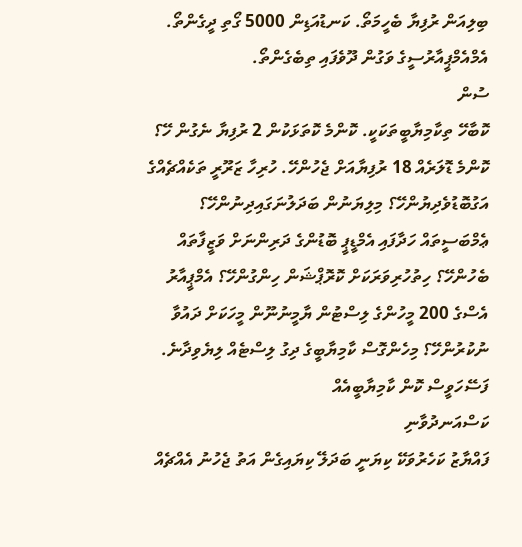ބިލިއަން ރުފިޔާ ބެހީމަތޯ. ކަނޑުއަޑިން 5000 ގޯތި ދީގެންތޯ. އެމްއެމްޕީއާރުސީގެ ވަގުން ދޫވެފައި ތިބެގެންތޯ.
ސުން
ކޮބާހޭ ތިކާމިޔާބީތަކަކީ. ކޮންމެ ކޮތަޅަކުން 2 ރުފިޔާ ނެގުން ހޭ؟ ކޮންމެ ޑޮލަރެއް 18 ރުފިޔާއަށް ޖެހުންހޭ. ހުރިހާ ޒަރޫރީ ތަކެއްޗެއްގެ އަގުބޮޑުވެދިޔުންހޭ؟ މިލިޔަނުން ބަދަލުނަގައިދިނުންހޭ؟ ޢެމްބަސީތައް ހަދާފައި އެމްޑީޕީ ބޮޑުންގެ ދަރިންނަށް ވަޒީފާތައް ބެހުންހޭ؟ ހިތުހުރިވަރަކަށް ކޮރޮޕްޝަން ހިންގުންހޭ؟ އެމްޕީއާރު އެސްގެ 200 މީހުންގެ ލިސްޓުން ޔާމީނުނޫން މީހަކަށް ދައުވާ ނުކުރުންހޭ؟ މިހެންގޮސް ކާމިޔާބީގެ ދިގު ލިސްޓެއް ލިޔެވިދާނެ. ފަސޭހަވީސް ކޮން ކާމިޔާބީއެއް
ކަސްއަނދުވާނި
ފައްޔާޒު ކަހެރުވަކޭ ކިޔަނީ ބަދަލޭ ކިޔައިގެން އަތު ޖެހުނު އެއްޗެއް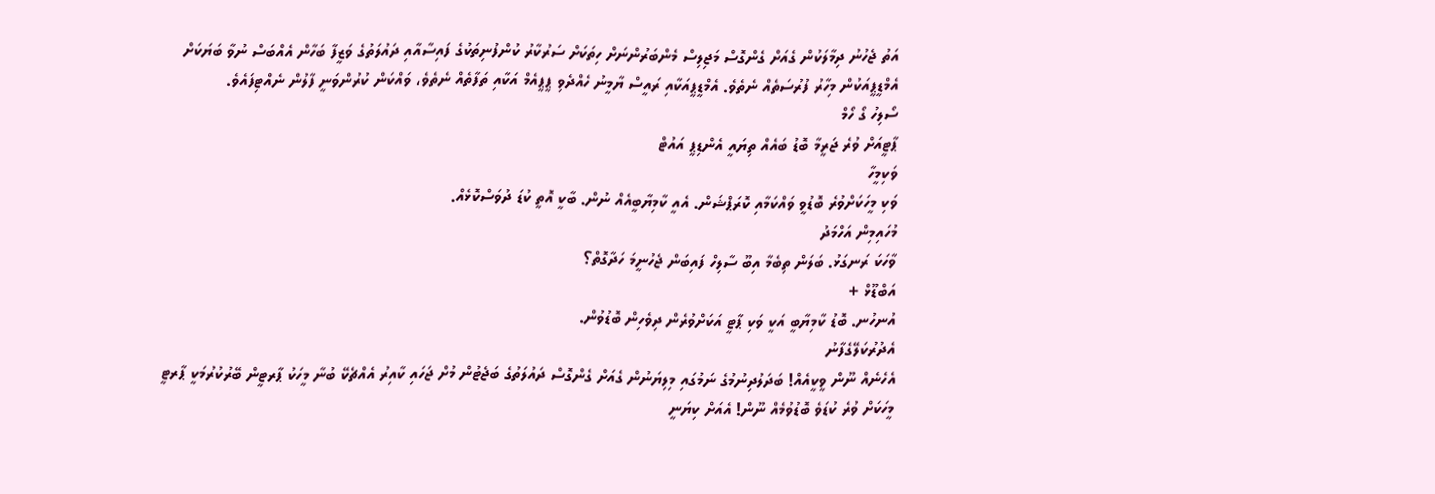އަތު ޖެހުނު ދިމާލަކުން ގެއަށް ގެންގޮސް މަޖިލިސް މެންބަރުންނަށް ހިތަކަށް ސަރުކާރު ކުންފުނިތަކުގެ ފައިސާއާއި ދައުލަތުގެ ވަޒީފާ ބަހާން އެއްބަސް ނުވާ ބަޔަކަށް އެމްޑީޕީއަކުން މިހާރު ފުރުސަތެއް ނެތެވެ. އެމްޑީޕީއަކާއި ރައީސް ޔާމީނު ހެއްދެވި ޕީޕީއެމް އަކާއި ތަފާތެއް ނެތެވެ، ވައްކަން ކުރުންވަނީ ފާލުން ނެއްޓިފައެވެ.
ސޯލިހު ގޯ ހޯމް
ޕާޓީއަށް ވުރެ ޖަރީމާ ބޮޑު ބައެއް ތިޔައީ އެންޑިޕީ އައުޓް
ވަކިމީހާ
ވަކި މީހަކަށްވުރެ ބޮޑުވީ ވައްކަމާއި ކޮރަޕްޝަން. އެއީ ކާމިޔާބީއެއް ނުން. ބާކީ އޮތީ ކުޑަ ދުވަސްކޮޅެއް.
މުހައިމިން އަހްމަދު
ވާހަކަ ރަނގަޅު. ބަލަން ތިބެމާ އިބޫ ސާލިހް ފައިބަން ޖެހުނީމަ ހަދާގޮތް؟
އަބްޑޫޅް +
އުނހުނ. ބޮޑު ކާމިޔާބީ އަކީ ވަކި ޕާޓީ އަކަށްވުރެން ދިވެހިން ބޮޑުވުން.
އެދުރުކަލޭގެފާނު
އެހެނެއް ނޫން ވީކީއެއް! ބަދަލުދިނުމުގެ ނަމުގައި މިލިޔަނުން ގެއަށް ގެންގޮސް ދައުލަތުގެ ބަޖެޓުން މުށް ޖަހައި ކާއިރު އެއްޗެކޭ ބުނާ މީހަކު ޕާރޓީން ބޭރުކުރުމަކީ ޕާރޓީ މީހަކަށް ވުރެ ކުޑަވެ ބޮޑުވުމެއް ނޫން! އެއަށް ކިޔަނީ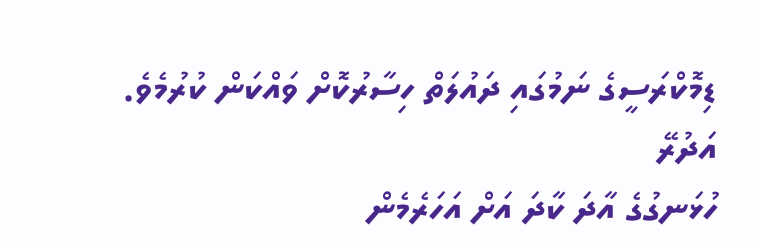ޑިމޮކްރަސީގެ ނަމުގައި ދައުލަތް ހިސާރުކޮށް ވައްކަން ކުރުމެވެ.
އަދުރޭ
ހުޅަނގުގެ އާދަ ކާދަ އަށް އަހަރެމެން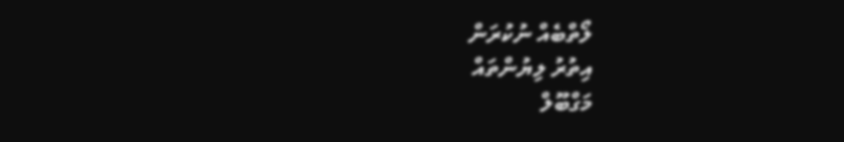ލޯތްބެއް ނުކުރަން
އިތުރު ލިޔުންތައް
މަގްބޫލް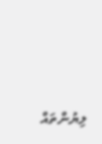ލިޔުންތައް